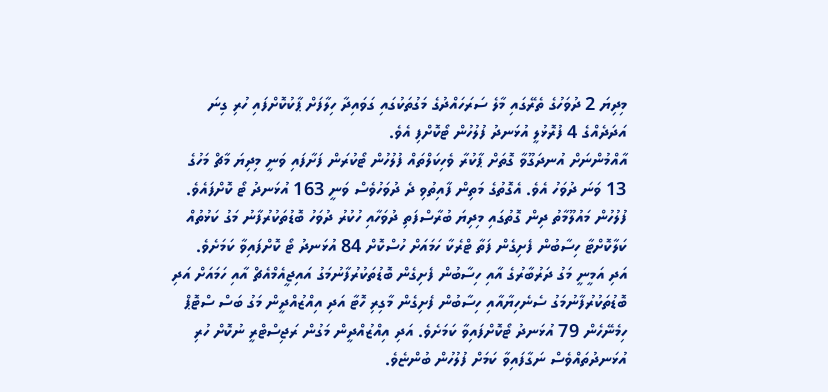މިދިޔަ 2 ދުވަހުގެ ތެރޭގައި މާލެ ސަރަހައްދުގެ މަގުތަކުގައި ގަވައިދާ ހިލާފަށް ޕާކުކޮށްފައި ހުރި ގިނަ އަދަދެއްގެ 4 ފުރޮޅުލީ އުޅަނދު ފުލުހުން ޓޯކޮށްފި އެވެ.
އާއްމުންނަށް އުނދަގޫވާ ގޮތަށް ޕާކުރާ ވެހިކަލްތައް ފުލުހުން ޓޯކުރަން ފަށާފައި ވަނީ މިދިޔަ މާޗް މަހުގެ 13 ވަނަ ދުވަހު އެވެ. އެގޮތުގެ މަތިން ފާއިތުވި ދެ ދުވަހުވެސް ވަނީ 163 އުޅަނދު ޓޯ ކޮށްފައެވެ.
ފުލުހުން މައުލޫމާތު ދިން ގޮތުގައި މިދިޔަ ބުރާސްފަތި ދުވަހާއި ހުކުރު ދުވަހު ބޮޑުތަކުރުފާނު މަގު ކަޅުތުއް ކަލާކޮށްޓާ ހިސާބުން ފެށިގެން ފަތާ ޓްރެކާ ހަމައަށް ހުސްކޮށް 84 އުޅަނދު ޓޯ ކޮށްފައިވާ ކަމަށެވެ.
އަދި އަމީނީ މަގު ދަރުބާރުގެ އާއި ހިސާބުން ފެށިގެން ބޮޑުތަކުރުފާނުމަގު އައިޖީއެމްއެޗް އާއި ހަމައަށް އަދި ބޮޑުތަކުރުފާނުމަގު ސެނެހިޔާއާއި ހިސާބުން ފެށިގެން މާގިރި ހޮޓާ އަދި އިއްޒުއްދީން މަގު ބަސް ސްޓޮޕް ހިމެނޭހެން 79 އުޅަނދު ޓޯކޮށްފައިވާ ކަމަށެވެ. އަދި އިއްޒުއްދީން މަގުން ރަޖިސްޓްރީ ނުކޮށް ހުރި އުޅަނދުތައްވެސް ނަގާފައިވާ ކަމަށް ފުލުހުން ބުންޏެވެ.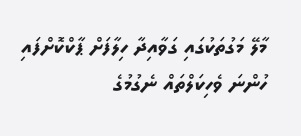މާލޭ މަގުތަކުގައި ގަވާއިދާ ހިލާފަށް ޕާކްކޮށްފައި ހުންނަ ވެހިކަލްތައް ނެގުމުގެ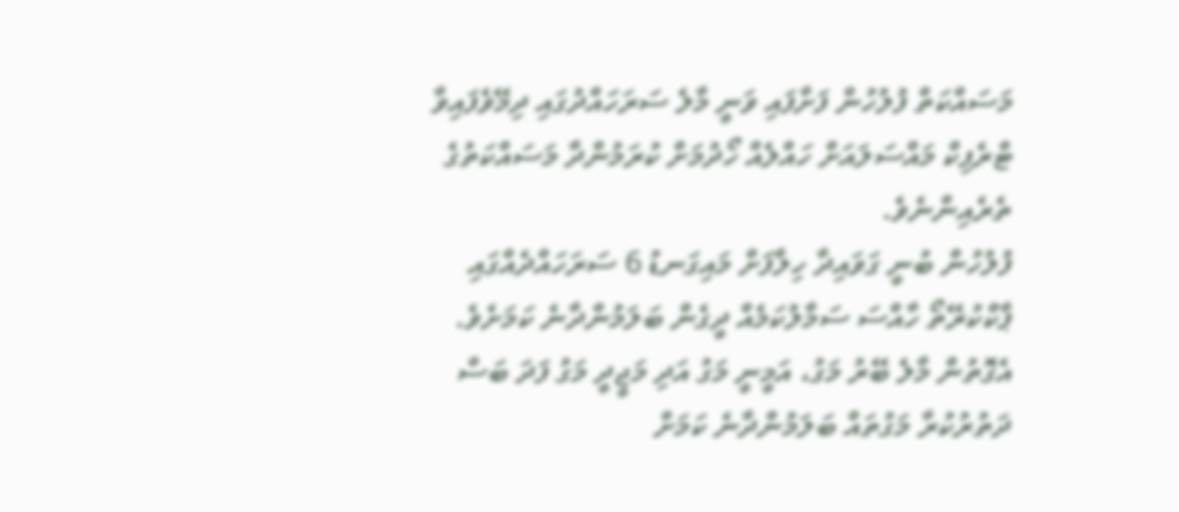މަސައްކަތް ފުލުހުން ފަށާފައި ވަނީ މާލެ ސަރަހައްދުގައި ދިމޭވެފައިވާ ޓްރެފިކް މައްސަލައަށް ހައްލެއް ހޯދުމަށް ކުރަމުންދާ މަސައްކަތުގެ ތެރެއިންނެވެ.
ފުލުހުން ބުނީ ގަވައިދާ ހިލާފަށް މައިގަނޑު 6 ސަރަހައްދެއްގައި ޕާކްކުރޭތޯ ހާއްސަ ސަމާލުކަމެއް ދީގެން ބަލަމުންދާނެ ކަމަށެވެ. އެގޮތުން މާލެ ބޭރު މަގު، އަމީނީ މަގު އަދި މަޖީދީ މަގު ފަދަ ބަސް ދަތުރުކުރާ މަގުތައް ބަލަމުންދާނެ ކަމަށް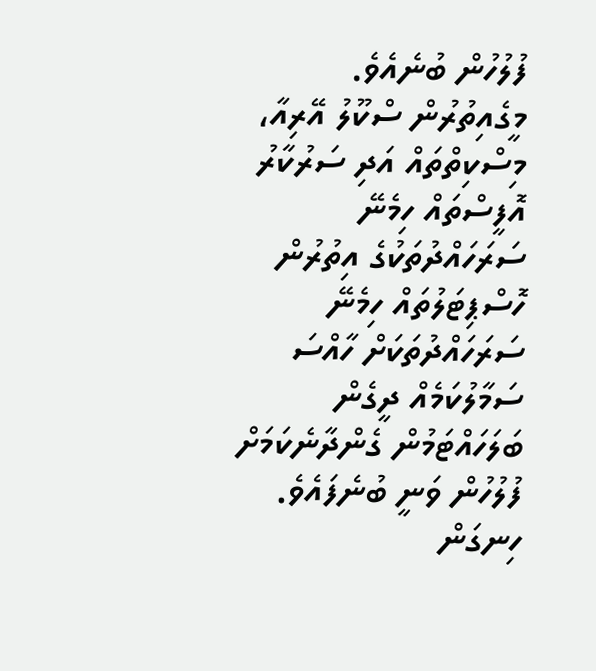ފުލުހުން ބުނެއެވެ. މީގެއިތުރުން ސްކޫލު އޭރިއާ، މިސްކިތްތައް އަދި ސަރުކާރު އޮފީސްތައް ހިމެނޭ ސަރަހައްދުތަކުގެ އިތުރުން ހޮސްޕިޓަލުތައް ހިމެނޭ ސަރަހައްދުތަކަށް ހާއްސަ ސަމާލުކަމެއް ދީގެން ބަލަހައްޓަމުން ގެންދާނެކަމަށް ފުލުހުން ވަނީ ބުނެފައެވެ.
ހިނގަން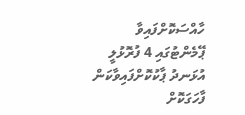ހާއްސަކޮށްފައިވާ ޕޭމެންޓުގައި 4 ފުރޮޅުލީ އުޅަނދު ޕާކުކޮށްފައިވާކަން ފާހަގަކޮށް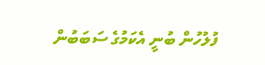ފުލުހުން ބުނީ އެކަމުގެ ސަބަބުން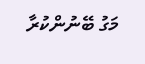މަގު ބޭނުންކުރާ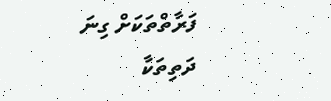ފަރާތްތަކަށް ގިނަ ދަތިތަކާ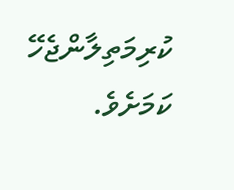ކުރިމަތިލާންޖެހޭ ކަމަށެވެ.